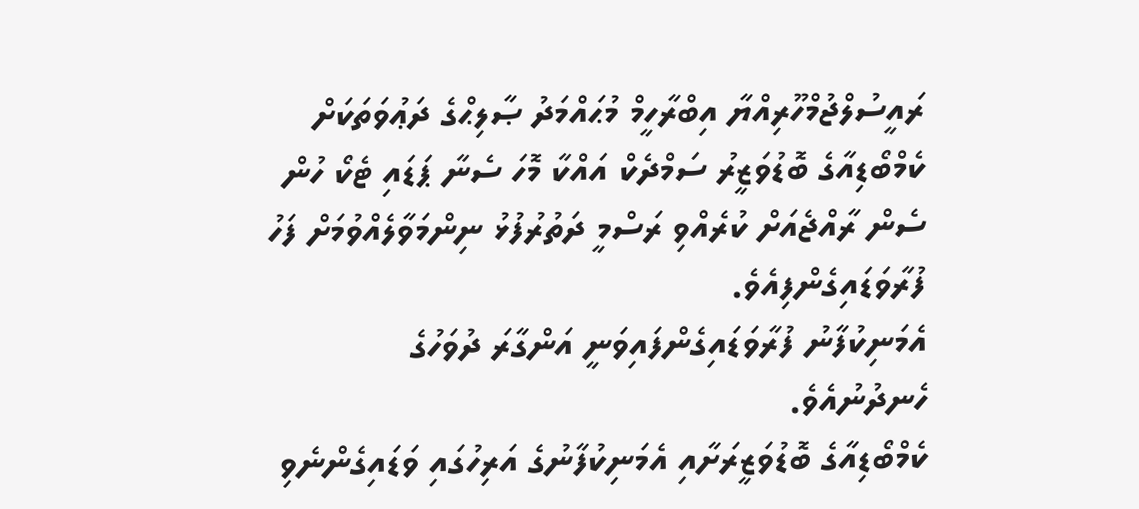ރައީސުލްޖުމްހޫރިއްޔާ އިބްރާހީމް މުޙައްމަދު ޞާލިޙްގެ ދަޢުވަތަކަށް ކެމްބޯޑިއާގެ ބޮޑުވަޒީރު ސަމްދެކް އައްކާ މޮހަ ސެނާ ޕަޑައި ޓެކޯ ހުން ސެން ރާއްޖެއަށް ކުރެއްވި ރަސްމީ ދަތުރުފުޅު ނިންމަވާލެއްވުމަށް ފަހު ފުރާވަޑައިގެންފިއެވެ.
އެމަނިކުފާނު ފުރާވަޑައިގެންފައިވަނީ އަންގާރަ ދުވަހުގެ ހެނދުނުއެވެ.
ކެމްބޯޑިއާގެ ބޮޑުވަޒީރަށާއި އެމަނިކުފާނުގެ އަރިހުގައި ވަޑައިގެންނެވި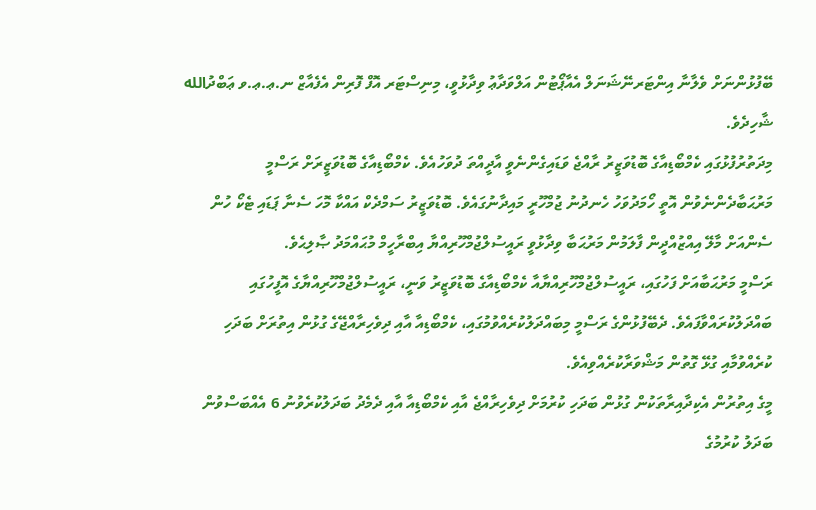ބޭފުޅުންނަށް ވެލާނާ އިންޓަރނޭޝަނަލް އެއާޕޯޓުން އަލްވަދާޢު ވިދާޅުވީ، މިނިސްޓަރ އޮފް ފޮރިން އެފެއާޒް ނ.ޢ.ޢ.ވ ޢަބްދުالله ޝާހިދެވެ.
މިދަތުރުފުޅުގައި ކެމްބޯޑިއާގެ ބޮޑުވަޒީރު ރާއްޖެ ވަޑައިގެންނެވީ އާދީއްތަ ދުވަހުއެވެ. ކެމްބޯޑިއާގެ ބޮޑުވަޒީރަށް ރަސްމީ މަރުޙަބާދެންނެވުން އޮތީ ހޯމަދުވަހު ހެނދުނު ޖުމްހޫރީ މައިދާނުގައެވެ. ބޮޑުވަޒީރު ސަމްދެކް އައްކާ މޮހަ ސެނާ ޕަޑައި ޓެކޯ ހުން ސެންއަށް މާލޭ އިއްޒުއްދީން ފާލަމުން މަރުޙަބާ ވިދާޅުވީ ރައީސުލްޖުމްހޫރިއްޔާ އިބްރާހީމް މުޙައްމަދު ޞާލިޙެވެ.
ރަސްމީ މަރުޙަބާއަށް ފަހުގައި، ރައީސުލްޖުމްހޫރިއްޔާއާ ކެމްބޯޑިއާގެ ބޮޑުވަޒީރު ވަނީ، ރައީސުލްޖުމްހޫރިއްޔާގެ އޮފީހުގައި ބައްދަލުކުރައްވާފައެވެ. ދެބޭފުޅުންގެ ރަސްމީ މިބައްދަލުކުރެއްވުމުގައި، ކެމްބޯޑިއާ އާއި ދިވެހިރާއްޖޭގެ ގުޅުން އިތުރަށް ބަދަހި ކުރެއްވުމާއި ގުޅޭ ގޮތުން މަޝްވަރާކުރެއްވިއެވެ.
މީގެ އިތުރުން އެކިދާއިރާތަކުން ގުޅުން ބަދަހި ކުރުމަށް ދިވެހިރާއްޖެ އާއި ކެމްބޯޑިއާ އާއި ދެމެދު ބަދަލުކުރެވުނު 6 އެއްބަސްވުން ބަދަލު ކުރުމުގެ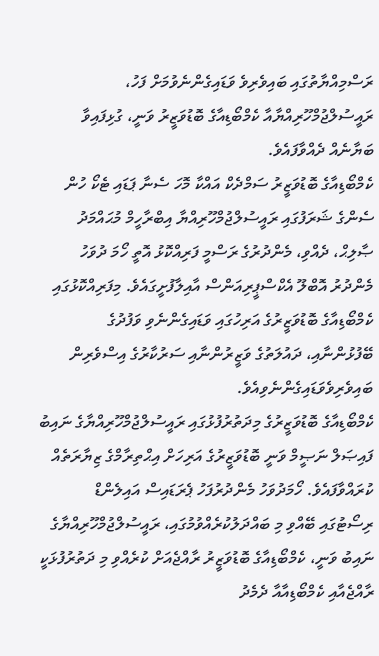ރަސްމިއްޔާތުގައި ބައިވެރިވެ ވަޑައިގެންނެވުމަށް ފަހު، ރައީސުލްޖުމްހޫރިއްޔާއާ ކެމްބޯޑިއާގެ ބޮޑުވަޒީރު ވަނީ، ގުޅިފައިވާ ބަޔާނެއް ދެއްވާފައެވެ.
ކެމްބޯޑިއާގެ ބޮޑުވަޒީރު ސަމްދެކް އައްކާ މޮހަ ސެނާ ޕަޑައި ޓެކޯ ހުން ސެންގެ ޝަރަފުގައި ރައީސުލްޖުމްހޫރިއްޔާ އިބްރާހީމް މުޙައްމަދު ޞާލިޙް، ދެއްވި، މެންދުރުގެ ރަސްމީ ފަރިއްކޮޅު އޮތީ ހޯމަ ދުވަހު މެންދުރު އޮބްލޫ އެކްސްޕީރިއަންސް އާއިލާފުށީގައެވެ. މިފަރިއްކޮޅުގައި ކެމްބޯޑިއާގެ ބޮޑުވަޒީރުގެ އަރިހުގައި ވަޑައިގެންނެވި ވަފުދުގެ ބޭފުޅުންނާއި، ދައުލަތުގެ ވަޒީރުންނާއި ސަރުކާރުގެ އިސްވެރިން ބައިވެރިވެވަޑައިގެންނެވިއެވެ.
ކެމްބޯޑިއާގެ ބޮޑުވަޒީރުގެ މިދަތުރުފުޅުގައި ރައީސުލްޖުމްހޫރިއްޔާގެ ނައިބު ފައިޞަލް ނަޞީމް ވަނީ ބޮޑުވަޒީރުގެ އަރިހަށް އިޙްތިރާމްގެ ޒިޔާރަތެއް ކުރައްވާފައެވެ. ހޯމަދުވަހު މެންދުރުފަހު ޕެރަޑައިސް އައިލެންޑް ރިސޯޓުގައި ބޭއްވި މި ބައްދަލުކުރެއްވުމުގައި، ރައީސުލްޖުމްހޫރިއްޔާގެ ނައިބު ވަނީ، ކެމްބޯޑިއާގެ ބޮޑުވަޒީރު ރާއްޖެއަށް ކުރެއްވި މި ދަތުރުފުޅަކީ ރާއްޖެއާއި ކެމްބޯޑިއާއާ ދެމެދު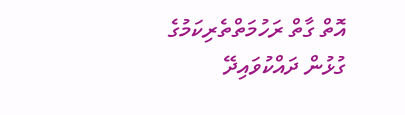އޮތް ގާތް ރަހުމަތްތެރިކަމުގެ ގުޅުން ދައްކުވައިދޭ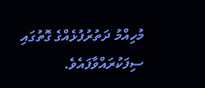މުހިއްމު ދަތުރުފުޅެއްގެ ގޮތުގައި ސިފަކުރައްވާފައެވެ.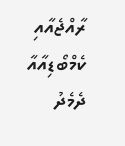ރާއްޖެއާއި ކެމްބޯޑިއާއާ ދެމެދު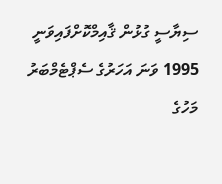ސިޔާސީ ގުޅުން ޤާއިމްކޮށްފައިވަނީ 1995 ވަނަ އަހަރުގެ ސެޕްޓެމްބަރު މަހުގެ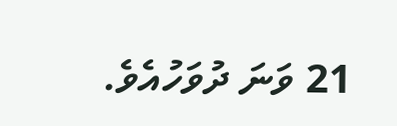21 ވަނަ ދުވަހުއެވެ.